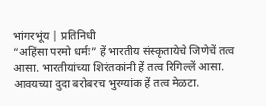भांगरभूंय | प्रतिनिधी
“अहिंसा परमो धर्मः” हें भारतीय संस्कृतायेचे जिणेचें तत्व आसा. भारतीयांच्या शिरंतकांनी हें तत्व रिगिल्लें आसा. आवयच्या दुदा बरोबरच भुरग्यांक हें तत्व मेळटा.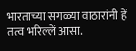भारताच्या सगळ्या वाठारांनी हें तत्व भरिल्लें आसा.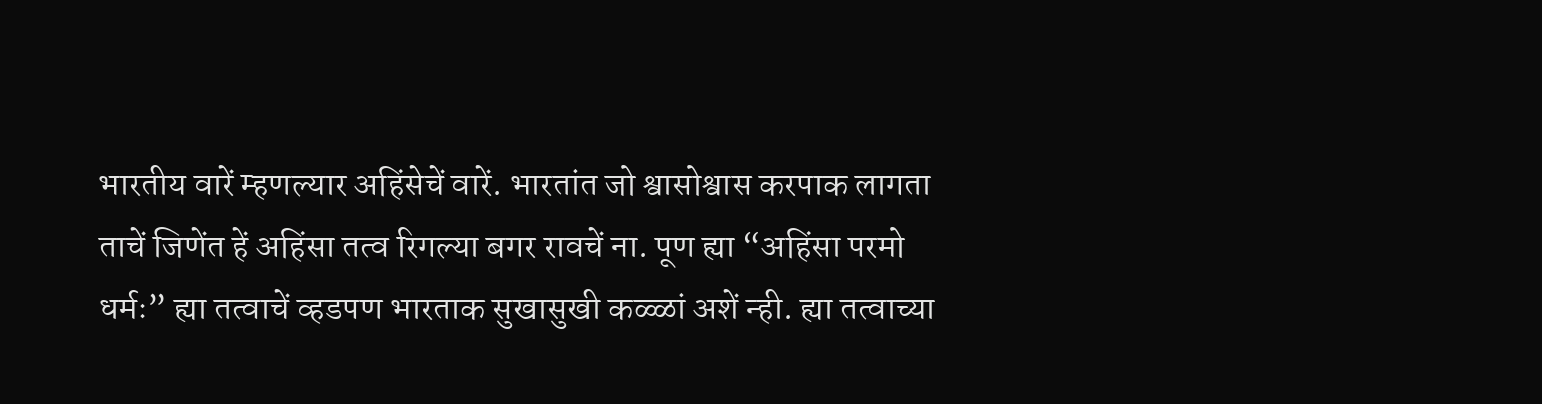भारतीय वारें म्हणल्यार अहिंसेचें वारें. भारतांत जो श्वासोश्वास करपाक लागता ताचें जिणेंत हें अहिंसा तत्व रिगल्या बगर रावचें ना. पूण ह्या “अहिंसा परमो धर्मः” ह्या तत्वाचें व्हडपण भारताक सुखासुखी कळ्ळां अशें न्ही. ह्या तत्वाच्या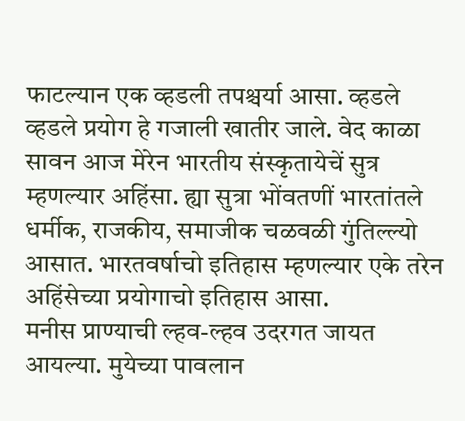फाटल्यान एक व्हडली तपश्चर्या आसा. व्हडले व्हडले प्रयोग हे गजाली खातीर जाले. वेद काळा सावन आज मेरेन भारतीय संस्कृतायेचें सुत्र म्हणल्यार अहिंसा. ह्या सुत्रा भोंवतणीं भारतांतले धर्मीक, राजकीय, समाजीक चळवळी गुंतिल्ल्यो आसात. भारतवर्षाचो इतिहास म्हणल्यार एके तरेन अहिंसेच्या प्रयोगाचो इतिहास आसा.
मनीस प्राण्याची ल्हव-ल्हव उदरगत जायत आयल्या. मुयेच्या पावलान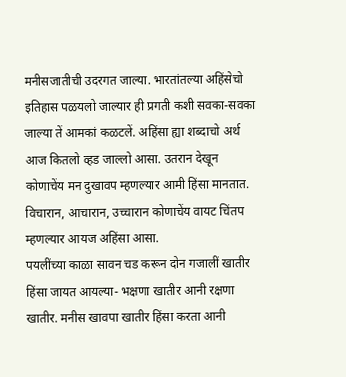मनीसजातीची उदरगत जाल्या. भारतांतल्या अहिंसेचो इतिहास पळयलो जाल्यार ही प्रगती कशी सवका-सवका जाल्या तें आमकां कळटलें. अहिंसा ह्या शब्दाचो अर्थ आज कितलो व्हड जाल्लो आसा. उतरान देखून कोणाचेंय मन दुखावप म्हणल्यार आमी हिंसा मानतात. विचारान, आचारान, उच्चारान कोणाचेंय वायट चिंतप म्हणल्यार आयज अहिंसा आसा.
पयलींच्या काळा सावन चड करून दोन गजालीं खातीर हिंसा जायत आयल्या- भक्षणा खातीर आनी रक्षणा खातीर. मनीस खावपा खातीर हिंसा करता आनी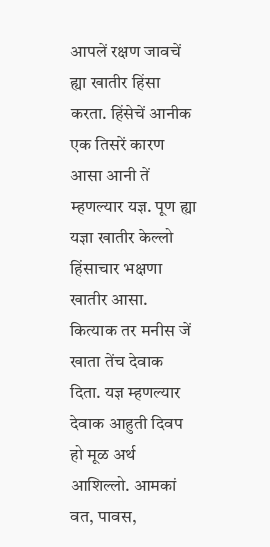आपलें रक्षण जावचें ह्या खातीर हिंसा करता. हिंसेचें आनीक एक तिसरें कारण आसा आनी तें म्हणल्यार यज्ञ. पूण ह्या यज्ञा खातीर केल्लो हिंसाचार भक्षणा खातीर आसा. कित्याक तर मनीस जें खाता तेंच देवाक दिता. यज्ञ म्हणल्यार देवाक आहुती दिवप हो मूळ अर्थ आशिल्लो. आमकां वत, पावस,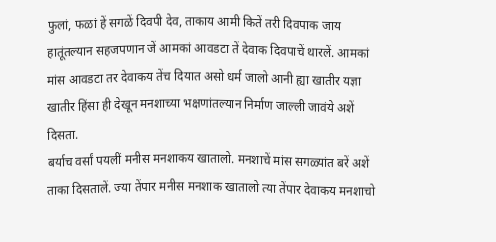फुलां, फळां हें सगळें दिवपी देव, ताकाय आमी कितें तरी दिवपाक जाय हातूंतल्यान सहजपणान जें आमकां आवडटा तें देवाक दिवपाचें थारलें. आमकां मांस आवडटा तर देवाकय तेंच दियात असो धर्म जालो आनी ह्या खातीर यज्ञा खातीर हिंसा ही देखून मनशाच्या भक्षणांतल्यान निर्माण जाल्ली जावंये अशें दिसता.
बर्याच वर्सां पयलीं मनीस मनशाकय खातालो. मनशाचें मांस सगळ्यांत बरें अशें ताका दिसतालें. ज्या तेंपार मनीस मनशाक खातालो त्या तेंपार देवाकय मनशाचो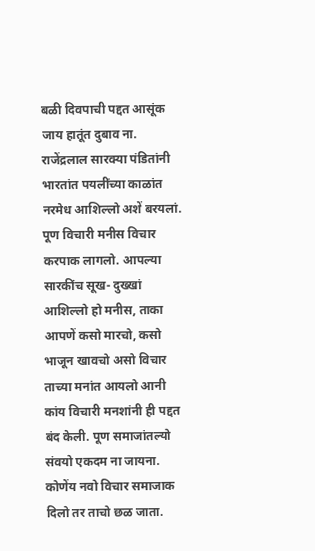बळी दिवपाची पद्दत आसूंक जाय हातूंत दुबाव ना. राजेंद्रलाल सारक्या पंडितांनी भारतांत पयलींच्या काळांत नरमेध आशिल्लो अशें बरयलां. पूण विचारी मनीस विचार करपाक लागलो. आपल्या सारकींच सूख- दुख्खां आशिल्लो हो मनीस, ताका आपणें कसो मारचो, कसो भाजून खावचो असो विचार ताच्या मनांत आयलो आनी कांय विचारी मनशांनी ही पद्दत बंद केली. पूण समाजांतल्यो संवयो एकदम ना जायना. कोणेंय नवो विचार समाजाक दिलो तर ताचो छळ जाता.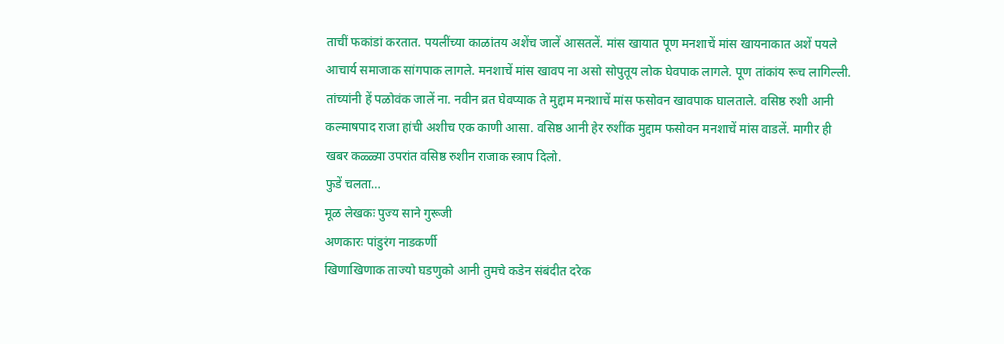ताचीं फकांडां करतात. पयलींच्या काळांतय अशेंच जालें आसतलें. मांस खायात पूण मनशाचें मांस खायनाकात अशें पयले आचार्य समाजाक सांगपाक लागले. मनशाचें मांस खावप ना असो सोपुतूय लोक घेवपाक लागले. पूण तांकांय रूच लागिल्ली. तांच्यांनी हें पळोवंक जालें ना. नवीन व्रत घेवप्याक ते मुद्दाम मनशाचें मांस फसोवन खावपाक घालताले. वसिष्ठ रुशी आनी कल्माषपाद राजा हांची अशीच एक काणी आसा. वसिष्ठ आनी हेर रुशींक मुद्दाम फसोवन मनशाचें मांस वाडलें. मागीर ही खबर कळ्ळ्या उपरांत वसिष्ठ रुशीन राजाक स्त्राप दिलो.
फुडें चलता…
मूळ लेखकः पुज्य साने गुरूजी
अणकारः पांडुरंग नाडकर्णी
खिणाखिणाक ताज्यो घडणुको आनी तुमचे कडेन संबंदीत दरेक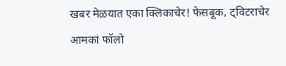खबर मेळयात एका क्लिकाचेर! फेसबूक, ट्विटराचेर आमकां फॉलो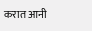करात आनी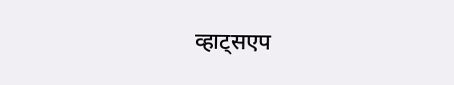व्हाट्सएप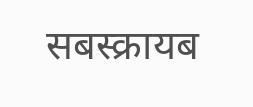सबस्क्रायब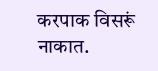करपाक विसरूं नाकात.